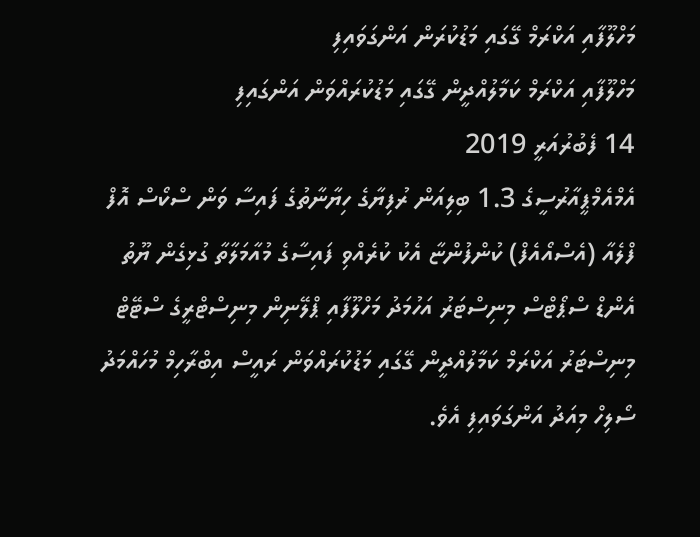މަހްލޫފާއި އަކްރަމް ގޭގައި މަޑުކުރަން އަންގަވައިފި
މަހްލޫފާއި އަކްރަމް ކަމާލުއްދީން ގޭގައި މަޑުކުރައްވަން އަންގައިފި
14 ފެބުރުއަރީ 2019
އެމްއެމްޕީއާރުސީގެ 1.3 ބިލިއަން ރުފިޔާގެ ހިޔާނާތުގެ ފައިސާ ވަން ސްކޯސް އޮފް ފްލެއާ (އެސްއޯއެފް) ކުންފުންޏާ އެކު ކުރެއްވި ފައިސާގެ މުއާމަލާތާ ގުޅިގެން ޔޫތު އެންޑް ސްޕޯޓްސް މިނިސްޓަރު އަހުމަދު މަހްލޫފާއި ޕްލޭނިން މިނިސްޓްރީގެ ސްޓޭޓް މިނިސްޓަރު އަކްރަމް ކަމާލުއްދީން ގޭގައި މަޑުކުރައްވަން ރައީސް އިބްރާހިމް މުހައްމަދު ސޯލިހް މިއަދު އަންގަވައިފި އެވެ.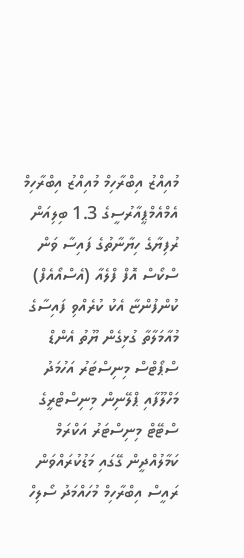މުއިއްޒު އިބްރާހިމް މުއިއްޒު އިބްރާހިމް
އެމްއެމްޕީއާރުސީގެ 1.3 ބިލިއަން ރުފިޔާގެ ހިޔާނާތުގެ ފައިސާ ވަން ސްކޯސް އޮފް ފްލެއާ (އެސްއޯއެފް) ކުންފުންޏާ އެކު ކުރެއްވި ފައިސާގެ މުއާމަލާތާ ގުޅިގެން ޔޫތު އެންޑް ސްޕޯޓްސް މިނިސްޓަރު އަހުމަދު މަހްލޫފާއި ޕްލޭނިން މިނިސްޓްރީގެ ސްޓޭޓް މިނިސްޓަރު އަކްރަމް ކަމާލުއްދީން ގޭގައި މަޑުކުރައްވަން ރައީސް އިބްރާހިމް މުހައްމަދު ސޯލިހް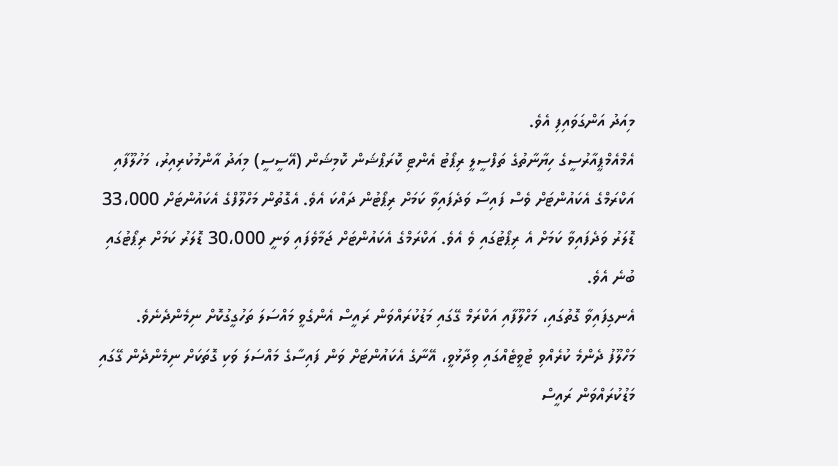މިއަދު އަންގަވައިފި އެވެ.
އެމްއެމްޕީއާރުސީގެ ހިޔާނާތުގެ ތަފްސީލީ ރިޕޯޓު އެންޓި ކޮރަޕްޝަން ކޮމިޝަން (އޭސީސީ) މިއަދު އާންމުކުރިއިރު، މަހުލޫފާއި އަކްރަމްގެ އެކައުންޓަށް ވެސް ފައިސާ ވަދެފައިވާ ކަމަށް ރިޕޯޓުން ދައްކަ އެވެ. އެގޮތުން މަހްލޫފްގެ އެކައުންޓަށް 33،000 ޑޮލަރު ވަދެފައިވާ ކަމަށް އެ ރިޕޯޓުގައި ވެ އެވެ. އަކްރަމްގެ އެކައުންޓަށް ޖަމާވެފައި ވަނީ 30،000 ޑޮލަރު ކަމަށް ރިޕޯޓުގައި ބުނެ އެވެ.
އެނގިފައިވާ ގޮތުގައި، މަހްލޫފާއި އަކްރަމް ގޭގައި މަޑުކުރައްވަން ރައީސް އެންގެވީ މައްސަލަ ތަހުގީގުކޮށް ނިމެންދެނެވެ.
މަހްލޫފު ދެންމެ ކުރެއްވި ޓުވީޓެއްގައި ވިދާޅުވީ، އޭނާގެ އެކައުންޓަށް ވަން ފައިސާގެ މައްސަލަ ވަކި ގޮތަކަށް ނިމެންދެން ގޭގައި މަޑުކުރައްވަން ރައީސް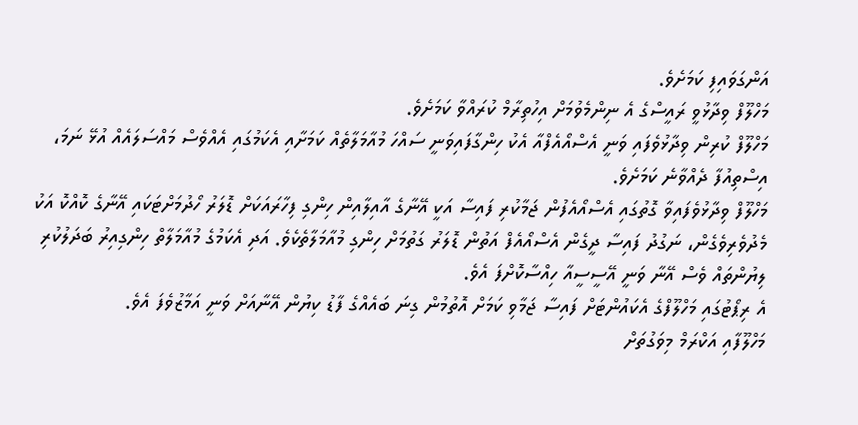އަންގަވައިފި ކަމަށެވެ.
މަހްލޫފް ވިދާޅުވީ ރައީސްގެ އެ ނިންމެވުމަށް އިހުތިރާމް ކުރައްވާ ކަމަށެވެ.
މަހްލޫފް ކުރިން ވިދާޅުވެފައި ވަނީ އެސްއޯއެފްއާ އެކު ހިންގާފައިވަނީ ސައްހަ މުއާމަލާތެއް ކަމަށާއި އެކަމުގައި އެއްވެސް މައްސަލައެއް އުޅޭ ނަމަ، އިސްތިއުފާ ދެއްވާނެ ކަމަށެވެ.
މަހްލޫފް ވިދާޅުވެފައިވާ ގޮތުގައި އެސްއޯއެފުން ޖަމާކުރި ފައިސާ އަކީ އޭނާގެ އާއިލާއިން ހިންގި ފިހާރައަކަށް ޑޮލަރު ހޯދުމަށްޓަކައި އޭނާގެ ކޮއްކޮ އަކު މެދުވެރިވެގެން، ނަގުދު ފައިސާ ދީގެން އެސްއޯއެފް އަތުން ޑޮލަރު ގަތުމަށް ހިންގި މުއާމަލާތެކެވެ. އަދި އެކަމުގެ މުއާމަލާތް ހިންގިއިރު ބަދަލުކުރި ލިޔުންތައް ވެސް އޭނާ ވަނީ އޭސީސީއާ ހިއްސާކޮށްފަ އެވެ.
އެ ރިޕޯޓުގައި މަހްލޫފްގެ އެކައުންޓަށް ފައިސާ ޖަމާވި ކަމަށް އޮތުމުން ގިނަ ބައެއްގެ ފާޑު ކިޔުން އޭނާއަށް ވަނީ އަމާޒުވެފަ އެވެ.
މަހްލޫފާއި އަކްރަމް މިވަގުތަށް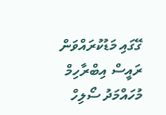ގޭގައި މަޑުކުރައްވަން ރައީސް އިބްރާހިމް މުހައްމަދު ސޯލިހް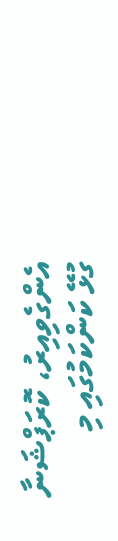އެންގެވިއިރު، ކޮރަޕްޝަނާ ގުޅޭ ކަންކަމުގައި މި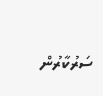ސަރުކާރުން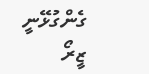ގެންގުޅޭނީ ޒީރޯ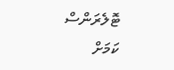ޓޮލެރަންސް ކަމަށް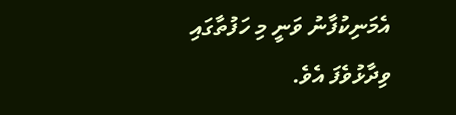އެމަނިކުފާނު ވަނީ މި ހަފުތާގައި ވިދާޅުވެފަ އެވެ.